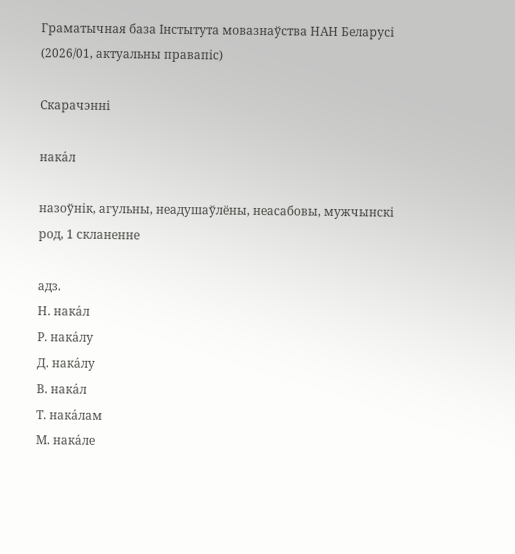Граматычная база Інстытута мовазнаўства НАН Беларусі (2026/01, актуальны правапіс)

Скарачэнні

нака́л

назоўнік, агульны, неадушаўлёны, неасабовы, мужчынскі род, 1 скланенне

адз.
Н. нака́л
Р. нака́лу
Д. нака́лу
В. нака́л
Т. нака́лам
М. нака́ле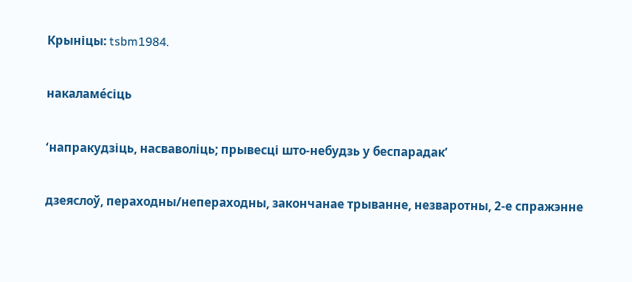Крыніцы: tsbm1984.

накаламе́сіць

‘напракудзіць, насваволіць; прывесці што-небудзь у беспарадак’

дзеяслоў, пераходны/непераходны, закончанае трыванне, незваротны, 2-е спражэнне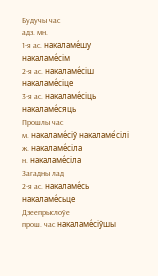Будучы час
адз. мн.
1-я ас. накаламе́шу накаламе́сім
2-я ас. накаламе́сіш накаламе́сіце
3-я ас. накаламе́сіць накаламе́сяць
Прошлы час
м. накаламе́сіў накаламе́сілі
ж. накаламе́сіла
н. накаламе́сіла
Загадны лад
2-я ас. накаламе́сь накаламе́сьце
Дзеепрыслоўе
прош. час накаламе́сіўшы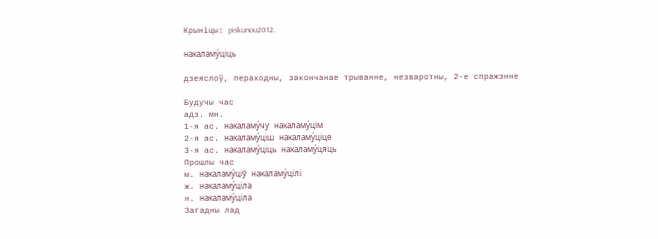Крыніцы: piskunou2012.

накаламу́ціць

дзеяслоў, пераходны, закончанае трыванне, незваротны, 2-е спражэнне

Будучы час
адз. мн.
1-я ас. накаламу́чу накаламу́цім
2-я ас. накаламу́ціш накаламу́ціце
3-я ас. накаламу́ціць накаламу́цяць
Прошлы час
м. накаламу́ціў накаламу́цілі
ж. накаламу́ціла
н. накаламу́ціла
Загадны лад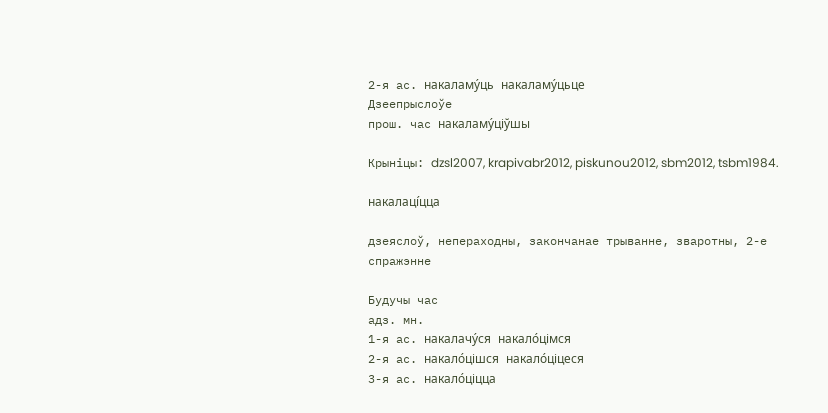2-я ас. накаламу́ць накаламу́цьце
Дзеепрыслоўе
прош. час накаламу́ціўшы

Крыніцы: dzsl2007, krapivabr2012, piskunou2012, sbm2012, tsbm1984.

накалаці́цца

дзеяслоў, непераходны, закончанае трыванне, зваротны, 2-е спражэнне

Будучы час
адз. мн.
1-я ас. накалачу́ся накало́цімся
2-я ас. накало́цішся накало́ціцеся
3-я ас. накало́ціцца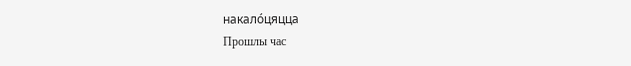накало́цяцца
Прошлы час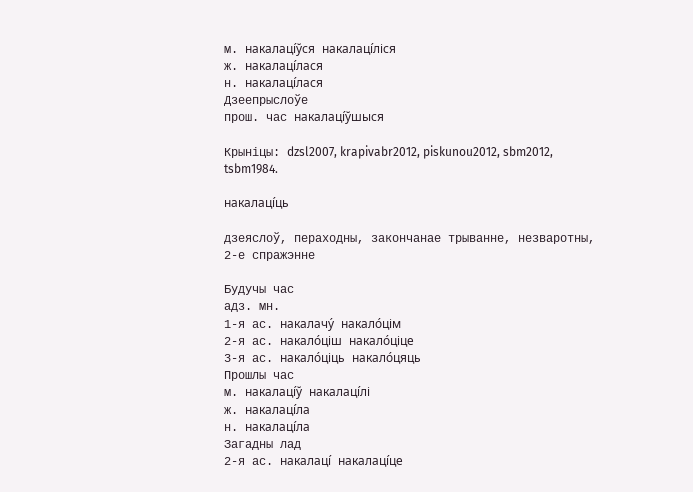м. накалаці́ўся накалаці́ліся
ж. накалаці́лася
н. накалаці́лася
Дзеепрыслоўе
прош. час накалаці́ўшыся

Крыніцы: dzsl2007, krapivabr2012, piskunou2012, sbm2012, tsbm1984.

накалаці́ць

дзеяслоў, пераходны, закончанае трыванне, незваротны, 2-е спражэнне

Будучы час
адз. мн.
1-я ас. накалачу́ накало́цім
2-я ас. накало́ціш накало́ціце
3-я ас. накало́ціць накало́цяць
Прошлы час
м. накалаці́ў накалаці́лі
ж. накалаці́ла
н. накалаці́ла
Загадны лад
2-я ас. накалаці́ накалаці́це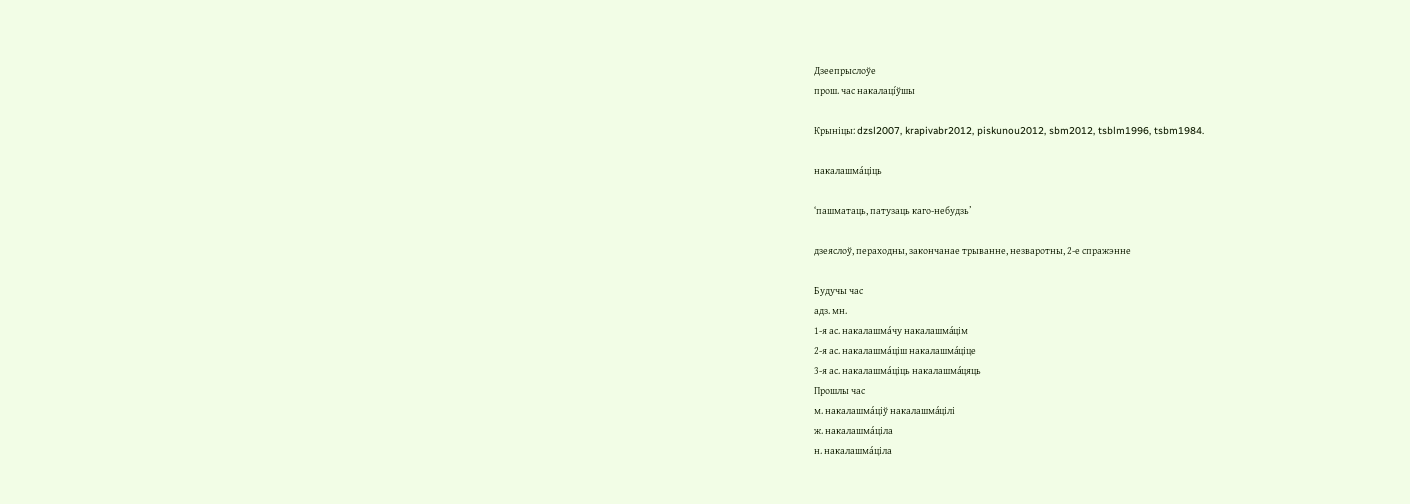Дзеепрыслоўе
прош. час накалаці́ўшы

Крыніцы: dzsl2007, krapivabr2012, piskunou2012, sbm2012, tsblm1996, tsbm1984.

накалашма́ціць

‘пашматаць, патузаць каго-небудзь’

дзеяслоў, пераходны, закончанае трыванне, незваротны, 2-е спражэнне

Будучы час
адз. мн.
1-я ас. накалашма́чу накалашма́цім
2-я ас. накалашма́ціш накалашма́ціце
3-я ас. накалашма́ціць накалашма́цяць
Прошлы час
м. накалашма́ціў накалашма́цілі
ж. накалашма́ціла
н. накалашма́ціла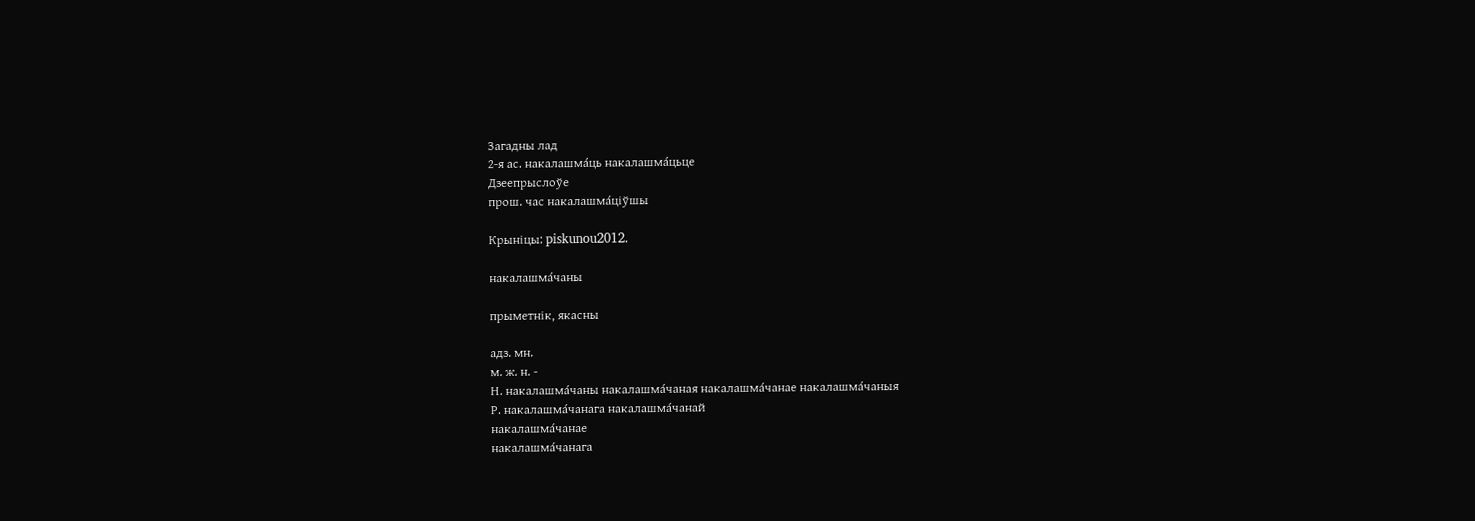Загадны лад
2-я ас. накалашма́ць накалашма́цьце
Дзеепрыслоўе
прош. час накалашма́ціўшы

Крыніцы: piskunou2012.

накалашма́чаны

прыметнік, якасны

адз. мн.
м. ж. н. -
Н. накалашма́чаны накалашма́чаная накалашма́чанае накалашма́чаныя
Р. накалашма́чанага накалашма́чанай
накалашма́чанае
накалашма́чанага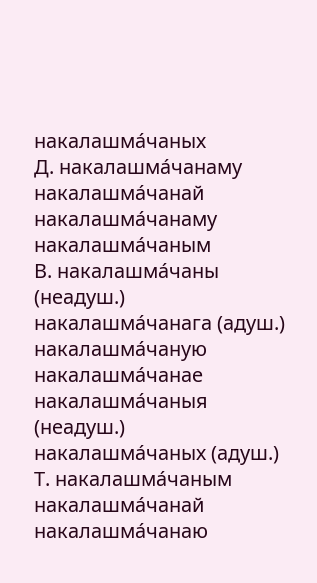накалашма́чаных
Д. накалашма́чанаму накалашма́чанай накалашма́чанаму накалашма́чаным
В. накалашма́чаны (неадуш.)
накалашма́чанага (адуш.)
накалашма́чаную накалашма́чанае накалашма́чаныя (неадуш.)
накалашма́чаных (адуш.)
Т. накалашма́чаным накалашма́чанай
накалашма́чанаю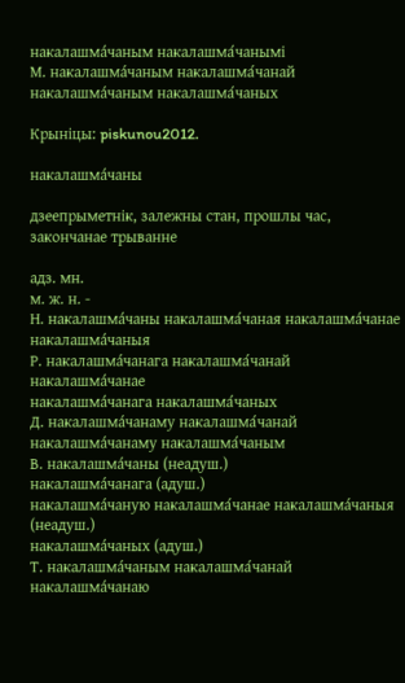накалашма́чаным накалашма́чанымі
М. накалашма́чаным накалашма́чанай накалашма́чаным накалашма́чаных

Крыніцы: piskunou2012.

накалашма́чаны

дзеепрыметнік, залежны стан, прошлы час, закончанае трыванне

адз. мн.
м. ж. н. -
Н. накалашма́чаны накалашма́чаная накалашма́чанае накалашма́чаныя
Р. накалашма́чанага накалашма́чанай
накалашма́чанае
накалашма́чанага накалашма́чаных
Д. накалашма́чанаму накалашма́чанай накалашма́чанаму накалашма́чаным
В. накалашма́чаны (неадуш.)
накалашма́чанага (адуш.)
накалашма́чаную накалашма́чанае накалашма́чаныя (неадуш.)
накалашма́чаных (адуш.)
Т. накалашма́чаным накалашма́чанай
накалашма́чанаю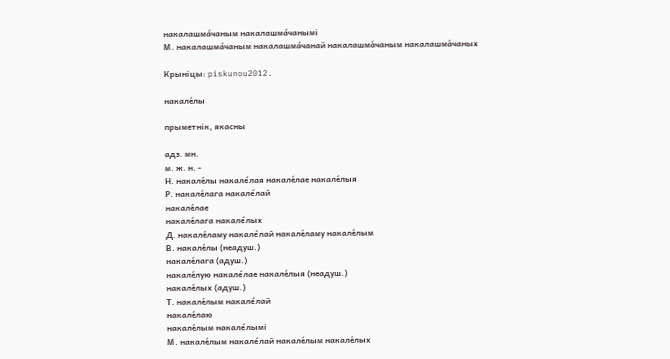накалашма́чаным накалашма́чанымі
М. накалашма́чаным накалашма́чанай накалашма́чаным накалашма́чаных

Крыніцы: piskunou2012.

накале́лы

прыметнік, якасны

адз. мн.
м. ж. н. -
Н. накале́лы накале́лая накале́лае накале́лыя
Р. накале́лага накале́лай
накале́лае
накале́лага накале́лых
Д. накале́ламу накале́лай накале́ламу накале́лым
В. накале́лы (неадуш.)
накале́лага (адуш.)
накале́лую накале́лае накале́лыя (неадуш.)
накале́лых (адуш.)
Т. накале́лым накале́лай
накале́лаю
накале́лым накале́лымі
М. накале́лым накале́лай накале́лым накале́лых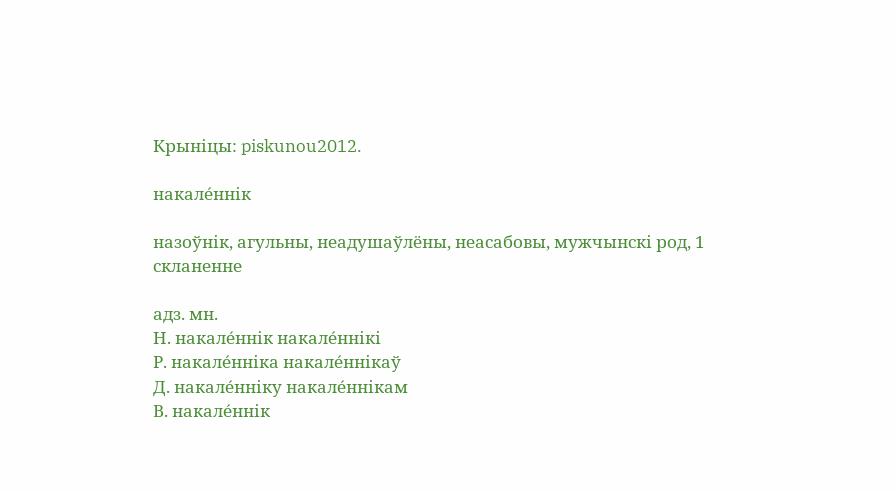Крыніцы: piskunou2012.

накале́ннік

назоўнік, агульны, неадушаўлёны, неасабовы, мужчынскі род, 1 скланенне

адз. мн.
Н. накале́ннік накале́ннікі
Р. накале́нніка накале́ннікаў
Д. накале́нніку накале́ннікам
В. накале́ннік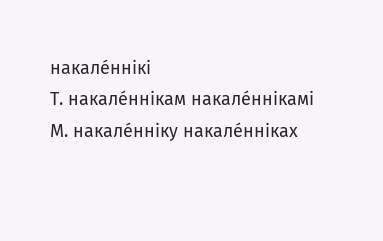накале́ннікі
Т. накале́ннікам накале́ннікамі
М. накале́нніку накале́нніках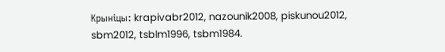Крыніцы: krapivabr2012, nazounik2008, piskunou2012, sbm2012, tsblm1996, tsbm1984.